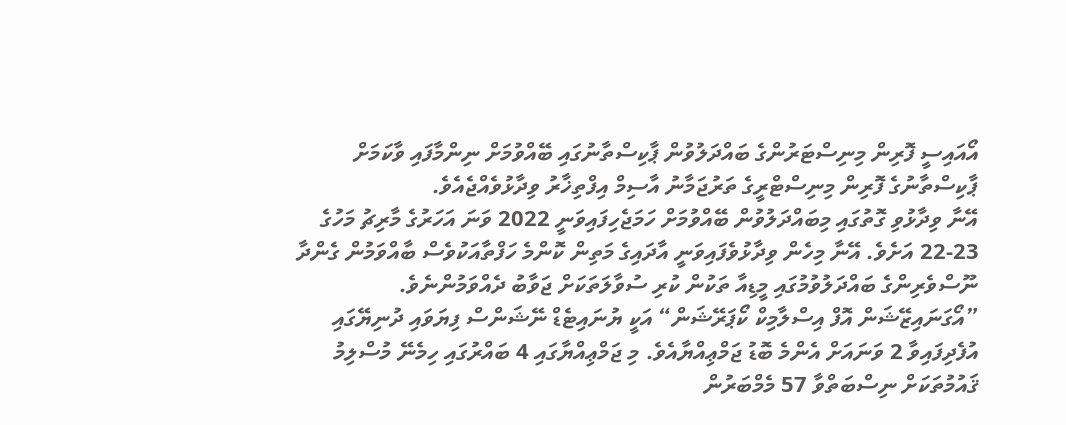އޯއައިސީ ފޮރިން މިނިސްޓަރުންގެ ބައްދަލުވުން ޕާކިސްތާނުގައި ބޭއްވުމަށް ނިންމާފައި ވާކަމަށް ޕާކިސްތާނުގެ ފޮރިން މިނިސްޓްރީގެ ތަރުޖަމާނު އާސިމް އިފްތިޚާރު ވިދާޅުވެއްޖެއެވެ.
އޭނާ ވިދާޅުވި ގޮތުގައި މިބައްދަލުވުން ބޭއްވުމަށް ހަމަޖެހިފައިވަނީ 2022 ވަނަ އަހަރުގެ މާރިޗު މަހުގެ 23-22 އަށެވެ. އޭނާ މިހެން ވިދާޅުވެފައިވަނީ އާދައިގެ މަތިން ކޮންމެ ހަފްތާއަކުވެސް ބާއްވަމުން ގެންދާ ނޫސްވެރިންގެ ބައްދަލުވުމުގައި މީޑިއާ ތަކުން ކުރި ސުވާލަތަކަށް ޖަވާބު ދެއްވަމުންނެވެ.
”އޯގަނައިޒޭޝަން އޮފް އިސްލާމިކް ކޯޕަރޭޝަން“ އަކީ ޔުނައިޓެޑް ނޭޝަންސް ފިޔަވައި ދުނިޔޭގައި އުފެދިފައިވާ 2 ވަނައަށް އެންމެ ބޮޑު ޖަމްޢިއްޔާއެވެ. މި ޖަމްޢިއްޔާގައި 4 ބައްރުގައި ހިމެނޭ މުސްލިމު ޤައުމުތަކަށް ނިސްބަތްވާ 57 މެމްބަރުން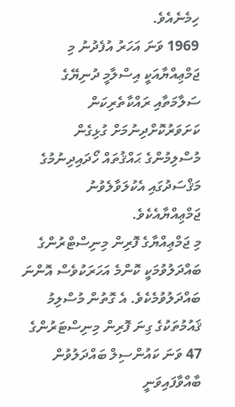ހިމެނެއެވެ.
1969 ވަނަ އަހަރު އުފެދުނު މި ޖަމްޢިއްޔާއަކީ އިސްލާމީ ދުނިޔޭގެ ސަލާމަތާއި ރައްކާތެރިކަން ކަށަވަރުކޮށްދިނުމަށް ގުޅިގެން މުސްލިމުންގެ ޙައްޤުތައް ހޯދައިދިނުމުގެ މަޤްސަދުގައި އެކުލަވާލެވުނު ޖަމްޢިއްޔާއެކެވެ.
މި ޖަމްޢިއްޔާގެ ފޮރިން މިނިސްޓްރުންގެ ބައްދަލުވުމަކީ ކޮންމެ އަހަރަކުވެސް އޮންނަ ބައްދަލުވުމެކެވެ. އެ ގޮތުން މުސްލިމު ޤައުމުތަކުގެ ގިނަ ފޮރިން މިނިސްޓަރުންގެ 47 ވަނަ ކައުންސިލް ބައްދަލުވުން ބާއްވާފައިވަނީ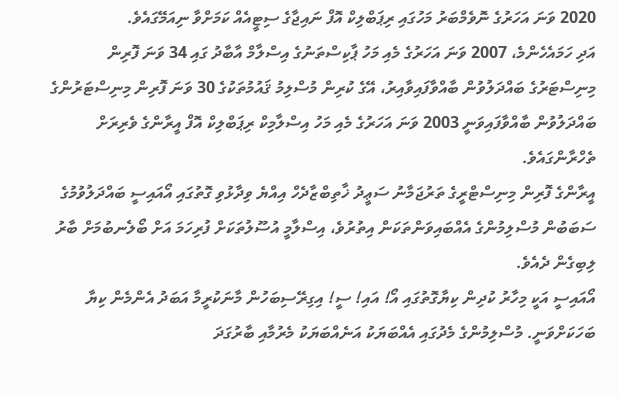2020 ވަނަ އަހަރުގެ ނޮވެމްބަރު މަހުގައި ރިޕަބްލިކް އޮފް ނައިޖާގެ ސިޓީއެއް ކަމަށްވާ ނިއަމޭގައެވެ.
އަދި ހަމައެހެންމެ، 2007 ވަނަ އަހަރުގެ މެއި މަހު ޕާކިސްތަނުގެ އިސްލާމް އާބާދު ގައި 34 ވަނަ ފޮރިން މިނިސްޓަރުގެ ބައްދަލުވުން ބާއްވާފައިވާއިރު، އޭގެ ކުރިން މުސްލިމު ޤައުމުތަކުގެ 30 ވަނަ ފޮރިން މިނިސްޓަރުންގެ ބައްދަލުވުން ބާއްވާފައިވަނީ 2003 ވަނަ އަހަރުގެ މެއި މަހު އިސްލާމިކް ރިޕަބްލިކް އޮފް އީރާންގެ ވެރިރަށް ތެހްރާންގައެވެ.
އީރާންގެ ފޮރިން މިނިސްޓްރީގެ ތަރުޖަމާނު ސަޢީދު ޚާތިބްޒާދެހް އިއްޔެ ވިދާޅުވި ގޮތުގައި އޯއައިސީ ބައްދަލުވުމުގެ ސަބަބުން މުސްލިމުންގެ އެއްބައިވަންތަކަން އިތުރުވެ، އިސްލާމީ އުސޫލުތަކަށް ފުރިހަމަ އަށް ބޯލެނބުމަށް ބާރު ލިބިގެން ދެއެވެ.
އޯއައިސީ އަކީ މިހާރު ކުދިން ކިޔާގޮތުގައި އޯ! އައި! ސީ! އިގިރޭސިބަހުން މާނަކުރީމާ އަބަދު އެންމެން ކިޔާ ބަހަކަށްވަނީ. މުސްލިމުންގެ މެދުގައި އެއްބަޔަކު އަނެއްބަޔަކު މެރުމާއި ބާރުގަދަ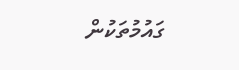ގައުމުތަކުން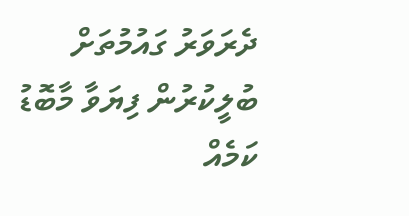ދެރަވަރު ގައުމުތަށް ބުލީކުރުން ފިޔަވާ މާބޮޑު ކަމެއް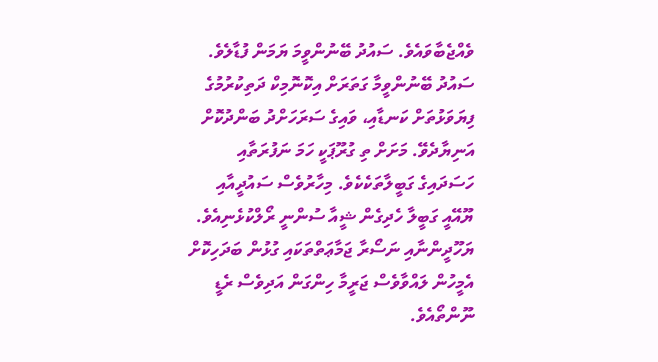ވެއްޖެބާވައެވެ. ސައުދު ބޭނުންވީމަ ޔަމަން ފުޑާލެވެ. ސައުދު ބޭނުންވީމާ ގަތަރަށް އިކޮނޮމިކް ދަތިކުރުމުގެ ފިޔަވަޅުތަށް ކަނޑާއި، ވައިގެ ސަރަހަށްދު ބަންދުކޮށް އަނިޔާދެވޭ. މަށަށް ތި ގުރޫޕަކީ ހަމަ ނަފުރަތާއި ހަސަދައިގެ ގަބީލާތަކެކެވެ. މިހާރުވެސް ސައުދީއާއި ޔޫއޭއީ ގަބީލާ ހެދިގެން ޝީއާ ސުންނީ ރޯލްކުޅެނިއެވެ. ޔަހޫދީންނާއި ނަސޯރާ ޖަމާޢަތްތަކައި ގުޅުން ބަދަހިކޮށް އެމީހުން ލައްވާވެސް ޖަރީމާ ހިންގަން އަދިވެސް ރެޑީ ނޫންތޯއެވެ.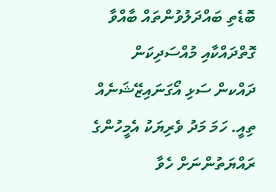ބޮޑެތި ބައްދަލުވުންތައް ބާއްވާ ގޮތްދައްކާއި މުއްސަދިކަން ދައްކން ސަޅި އޯގަނައިޒޭޝަނެއް ތިއީ. ހަމަ މަދު ވެރިޔަކު އެމީހުންގެ ރައްޔަތުންނަށް ހެވާ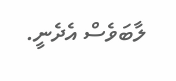ލާބަވެސް އެދެނީ.